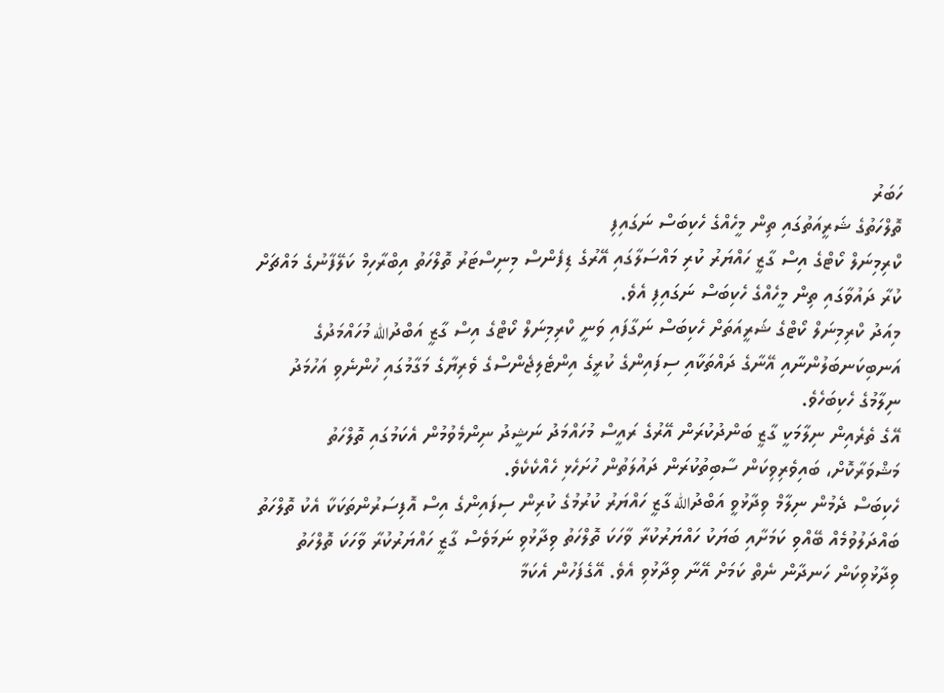ހަބަރު
ތޮލްހަތުގެ ޝަރީއަތުގައި ތިން މީހެއްގެ ހެކިބަސް ނަގައިފި
ކްރިމިނަލް ކޯޓްގެ އިސް ގާޒީ ހައްޔަރު ކުރި މައްސަލާގައި އޭރުގެ ޑިފެންސް މިނިސްޓަރު ތޮލްހަތު އިބްރާހިމް ކަލޭފާނުގެ މައްޗަށް ކުރާ ދައުވާގައި ތިން މީހެއްގެ ހެކިބަސް ނަގައިފި އެވެ.
މިއަދު ކްރިމިނަލް ކޯޓްގެ ޝަރީއަތަށް ހެކިބަސް ނަގާފައި ވަނީ ކްރިމިނަލް ކޯޓްގެ އިސް ގާޒީ އަބްދުالله މުހައްމަދުގެ އަނބިކަނބަލުންނާއި އޭނާގެ ދައްތަކާއި ސިފައިންގެ ކުރީގެ އިންޓެލިޖެންސްގެ ވެރިޔާގެ މަގާމުގައި ހުންނެވި އަހުމަދު ނިލާމުގެ ހެކިބަހެވެ.
އޭގެ ތެރެއިން ނިލާމަކީ ގާޒީ ބަންދުކުރަން އޭރުގެ ރައީސް މުހައްމަދު ނަޝީދު ނިންމެވުމުން އެކަމުގައި ތޮލްހަތު މަޝްވަރާކޮށް، ބައިވެރިވިކަން ސާބިތުކުރަން ދައުލަތުން ހުށަހެޅި ހެއްކެކެވެ.
ހެކިބަސް ދެމުން ނިލާމް ވިދާޅުވީ އަބްދުالله ގާޒީ ހައްޔަރު ކުރުމުގެ ކުރިން ސިފައިންގެ އިސް އޮފިސަރުންތަކަކާ އެކު ތޮލްހަތު ބައްދަލުވުމެއް ބޭއްވި ކަމަށާއި ބަޔަކު ހައްޔަރުކުރާ ވާހަކަ ތޮލްހަތު ވިދާޅުވި ނަމަވެސް ގާޒީ ހައްޔަރުކުރާ ވާހަކަ ތޮލްހަތު ވިދާޅުވިކަން ހަނދާން ނެތް ކަމަށް އޭނާ ވިދާޅުވި އެވެ. އޭގެފަހުން އެކަމާ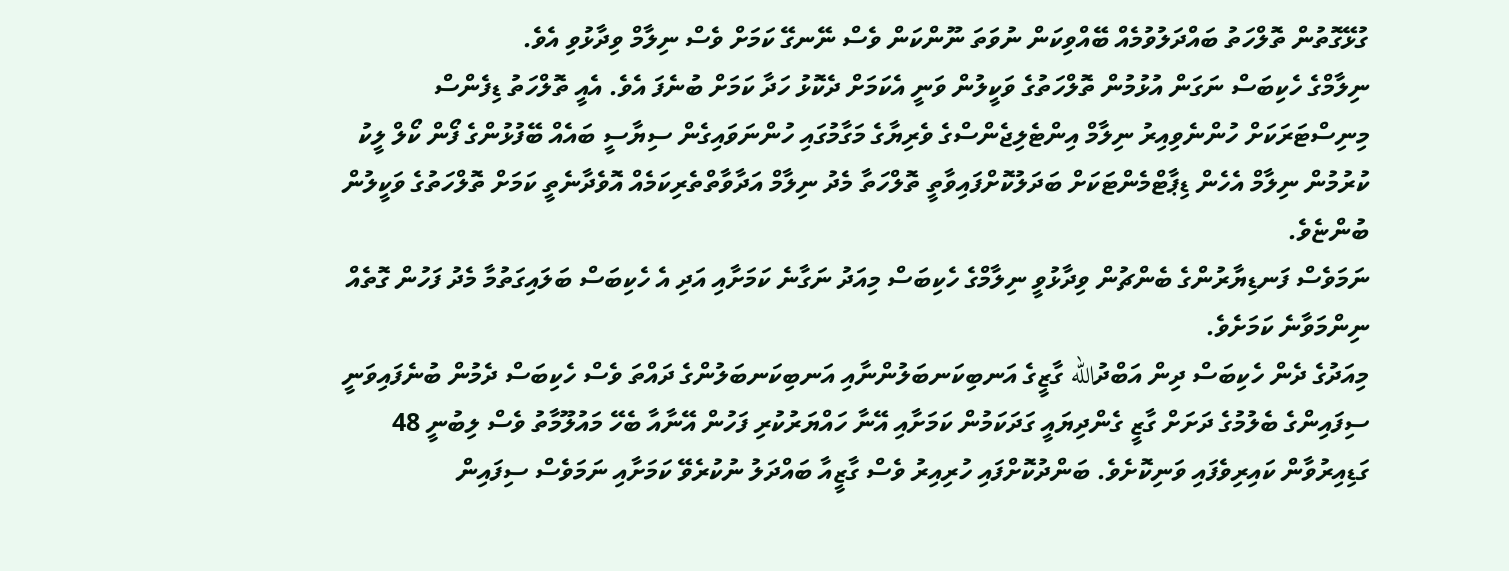ގުޅޭގޮތުން ތޮލްހަތު ބައްދަލުވުމެއް ބޭއްވިކަން ނުވަތަ ނޫންކަން ވެސް ނޭނގޭ ކަމަށް ވެސް ނިލާމް ވިދާޅުވި އެވެ.
ނިލާމްގެ ހެކިބަސް ނަގަން އުޅުމުން ތޮލްހަތުގެ ވަކީލުން ވަނީ އެކަމަށް ދެކޮޅު ހަދާ ކަމަށް ބުނެފަ އެވެ. އެއީ ތޮލްހަތު ޑިފެންސް މިނިސްޓަރަކަށް ހުންނެވިއިރު ނިލާމް އިންޓެލިޖެންސްގެ ވެރިޔާގެ މަގާމުގައި ހުންނަވައިގެން ސިޔާސީ ބައެއް ބޭފުޅުންގެ ފޯން ކޯލް ލީކު ކުރުމުން ނިލާމް އެހެން ޑިޕާޓްމެންޓަކަށް ބަދަލުކޮށްފައިވާތީ ތޮލްހަތާ މެދު ނިލާމް އަދާވާތްތެރިކަމެއް އޮވެދާނެތީ ކަމަށް ތޮލްހަތުގެ ވަކީލުން ބުންޏެވެ.
ނަމަވެސް ފަނޑިޔާރުންގެ ބެންޗުން ވިދާޅުވީ ނިލާމްގެ ހެކިބަސް މިއަދު ނަގާނެ ކަމަށާއި އަދި އެ ހެކިބަސް ބަލައިގަތުމާ މެދު ފަހުން ގޮތެއް ނިންމަވާނެ ކަމަށެވެ.
މިއަދުގެ ދެން ހެކިބަސް ދިން އަބްދުالله ގާޒީގެ އަނބިކަނބަލުންނާއި އަނބިކަނބަލުންގެ ދައްތަ ވެސް ހެކިބަސް ދެމުން ބުނެފައިވަނީ ސިފައިންގެ ބެލުމުގެ ދަށަށް ގާޒީ ގެންދިޔައީ ގަދަކަމުން ކަމަށާއި އޭނާ ހައްޔަރުކުރި ފަހުން އޭނާއާ ބެހޭ މައުލޫމާތު ވެސް ލިބުނީ 48 ގަޑިއިރުވާން ކައިރިވެފައި ވަނިކޮށެވެ. ބަންދުކޮށްފައި ހުރިއިރު ވެސް ގާޒީއާ ބައްދަލު ނުކުރެވޭ ކަމަށާއި ނަމަވެސް ސިފައިން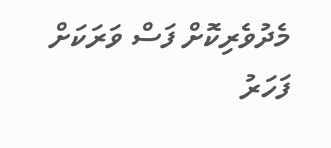މެދުވެރިކޮށް ފަސް ވަރަކަށް ފަހަރު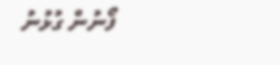ފޯނުން ގުޅުނު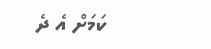ކަމަށް އެ ދެ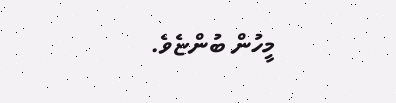މީހުން ބުންޏެވެ.